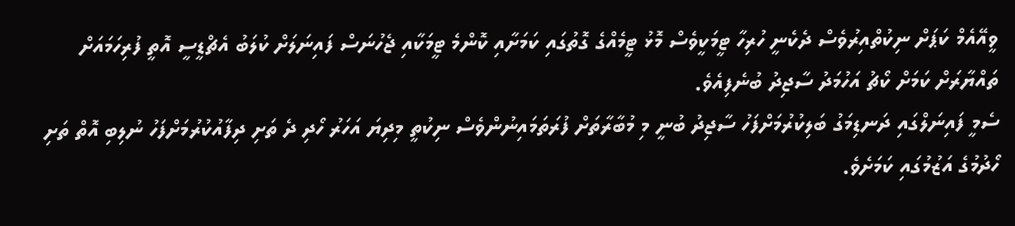ވީއޭއެމް ކަޕަށް ނިކުތްއިރުވެސް ދެކެނީ ހުރިހާ ޓީމަކީވެސް މޮޅު ޓީމެއްގެ ގޮތުގައި ކަމަށާއި ކޮންމެ ޓީމަކާއި ޖެހުނަސް ފައިނަލަށް ކުލަބު އެޗްޑީސީ އޮތީ ފުރިހަމައަށް ތައްޔާރަށް ކަމަށް ކޯޗު އަހުމަދު ސާޖިދު ބުނެފިއެވެ.
ސެމީ ފައިނަލްގައި ދަނޑިމަގު ބަލިކުރުމަށްފަހު ސާޖިދު ބުނީ މި މުބާރާތަށް ފުރަތަމައިނުންވެސް ނިކުތީ މިދިޔަ އަހަރު ހޯދި ދެ ތަށި ދިފާއުކުރުމަށްފަހު ނުލިބި އޮތް ތަށި ހޯދުމުގެ އަޒުމުގައި ކަމަށެވެ.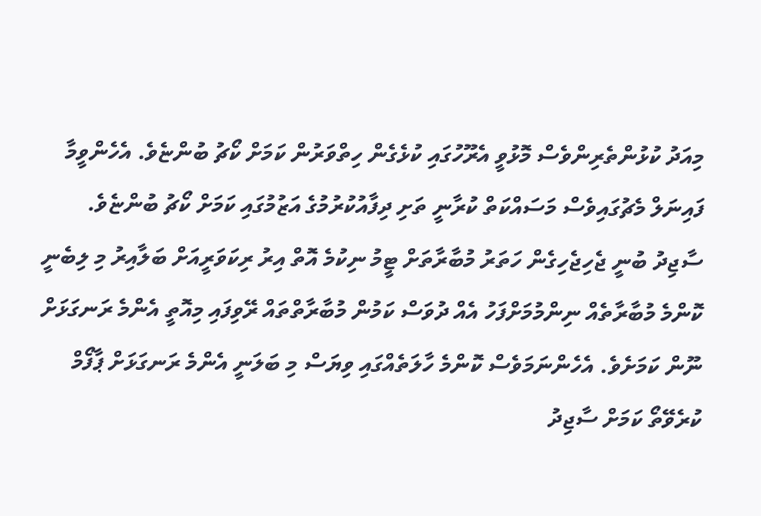މިއަދު ކުޅުންތެރިންވެސް މޮޅުވީ އެރޫހުގައި ކުޅެގެން ހިތްވަރުން ކަމަށް ކޯޗު ބުންޏެވެ. އެހެންވީމާ ފައިނަލް މެޗުގައިވެސް މަސައްކަތް ކުރާނީ ތަށި ދިފާއުކުރުމުގެ އަޒުމުގައި ކަމަށް ކޯޗު ބުންޏެވެ.
ސާޖިދު ބުނީ ޖެހިޖެހިގެން ހަތަރު މުބާރާތަށް ޓީމު ނިކުމެ އޮތް އިރު ރިކަވަރީއަށް ބަލާއިރު މި ލިބެނީ ކޮންމެ މުބާރާތެއް ނިންމުމަށްފަހު އެއް ދުވަސް ކަމުން މުބާރާތްތައް ރޭވިފައި މިއޮތީ އެންމެ ރަނގަޅަށް ނޫން ކަމަށެވެ. އެހެންނަމަވެސް ކޮންމެ ހާލަތެއްގައި ވިޔަސް މި ބަލަނީ އެންމެ ރަނގަޅަށް ޕާފޯމް ކުރެވޭތޯ ކަމަށް ސާޖިދު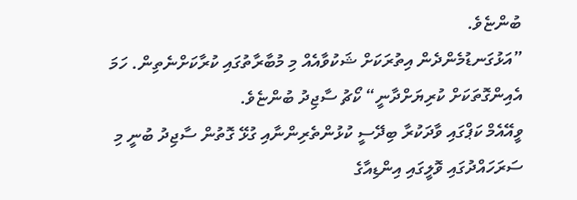ބުންޏެވެ.
”އަޅުގަނޑުމެންދެން އިތުރަކަށް ޝަކުވާއެއް މި މުބާރާތުގައި ކުރާކަށްނެތިން. ހަމަ އެއިންގޮތަކަށް ކުރިޔަށްދާނީ“ ކޯޗު ސާޖިދު ބުންޏެވެ.
ވީއޭއެމް ކަޕްގައި ވާދަކުރާ ބިދޭސީ ކުޅުންތެރިންނާއި ގުޅޭ ގޮތުން ސާޖިދު ބުނީ މި ސަރަހައްދުގައި ވޮލީގައި އިންޑިއާގެ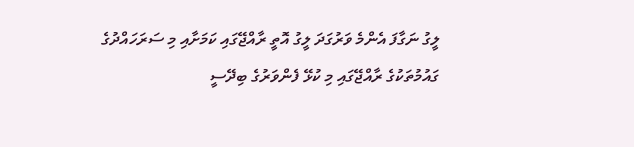ލީގު ނަގާފަ އެންމެ ވަރުގަދަ ލީގު އޮތީ ރާއްޖޭގައި ކަމަށާއި މި ސަރަހައްދުގެ ގައުމުތަކުގެ ރާއްޖޭގައި މި ކުޅޭ ފެންވަރުގެ ބިދޭސީ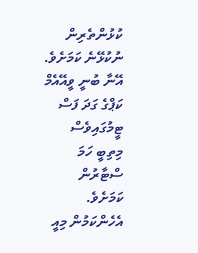ކުޅުންތެރިން ނުކުޅޭނެ ކަމަށެވެ. އޭނާ ބުނީ ވީއޭއެމް ކަޕްގެ ގަދަ ފަސް ޓީމުގައިވެސް މިތިބީ ހަމަ ސްޓާރުން ކަމަށެވެ.
އެހެންކަމުން މިއީ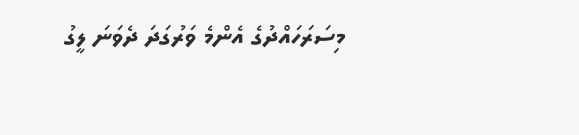މިސަރަހައްދުގެ އެންމެ ވަރުގަދަ ދެވަނަ ލީގު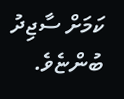ކަމަށް ސާޖިދު ބުންޏެވެ.